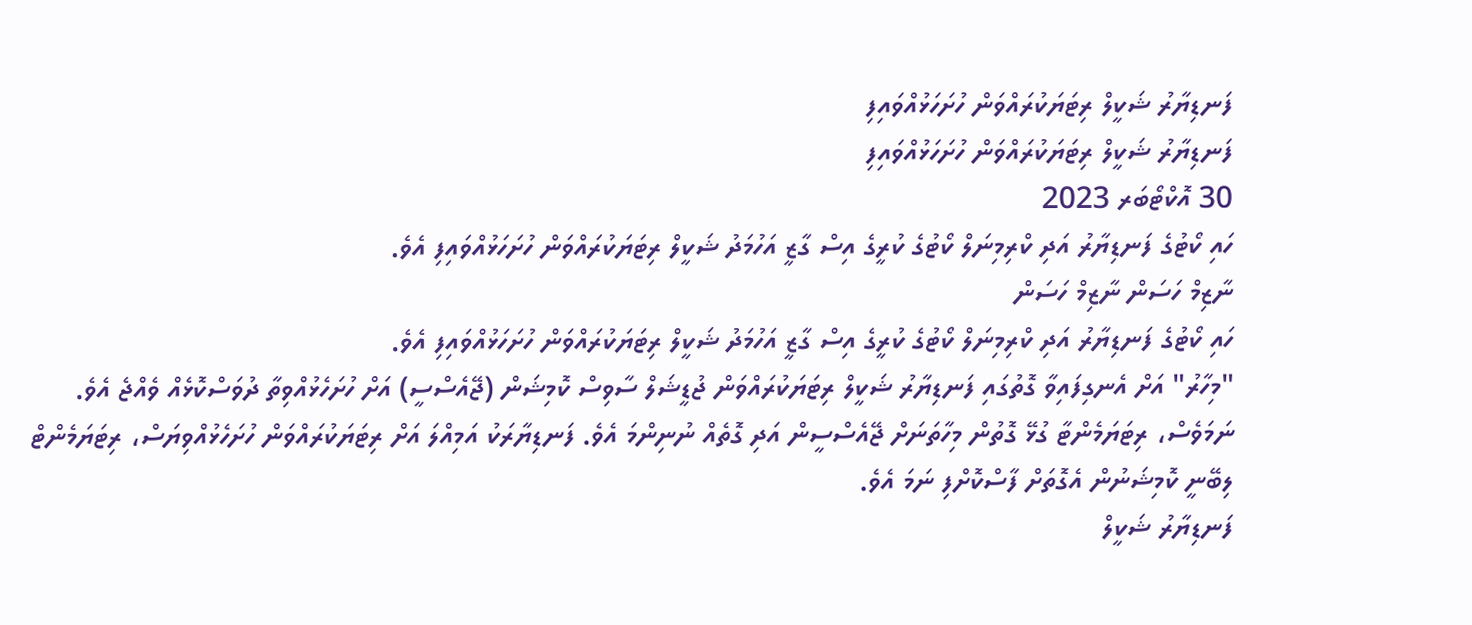ފަނޑިޔާރު ޝަކީލް ރިޓަޔަކުރައްވަން ހުށަހަޅުއްވައިފި
ފަނޑިޔާރު ޝަކީލް ރިޓަޔަކުރައްވަން ހުށަހަޅުއްވައިފި
30 އޮކްޓޯބަރ 2023
ހައި ކޯޓުގެ ފަނޑިޔާރު އަދި ކްރިމިނަލް ކޯޓުގެ ކުރީގެ އިސް ގާޒީ އަހުމަދު ޝަކީލް ރިޓަޔަކުރައްވަން ހުށަހަޅުއްވައިފި އެވެ.
ނާޒިމް ހަސަން ނާޒިމް ހަސަން
ހައި ކޯޓުގެ ފަނޑިޔާރު އަދި ކްރިމިނަލް ކޯޓުގެ ކުރީގެ އިސް ގާޒީ އަހުމަދު ޝަކީލް ރިޓަޔަކުރައްވަން ހުށަހަޅުއްވައިފި އެވެ.
"މިހާރު" އަށް އެނގިފައިވާ ގޮތުގައި ފަނޑިޔާރު ޝަކީލް ރިޓަޔަކުރައްވަން ޖުޑީޝަލް ސާވިސް ކޮމިޝަން (ޖޭއެސްސީ) އަށް ހުށަހެޅުއްވިތާ ދުވަސްކޮޅެއް ވެއްޖެ އެވެ.
ނަމަވެސް، ރިޓަޔަމެންޓާ ގުޅޭ ގޮތުން މިހާތަނަށް ޖޭއެސްސީން އަދި ގޮތެއް ނުނިންމަ އެވެ. ފަނޑިޔާރަކު އަމިއްލަ އަށް ރިޓަޔަކުރައްވަން ހުށަހެޅުއްވިޔަސް، ރިޓަޔަމެންޓް ލިބޭނީ ކޮމިޝަނުން އެގޮތަށް ފާސްކޮށްފި ނަމަ އެވެ.
ފަނޑިޔާރު ޝަކީލް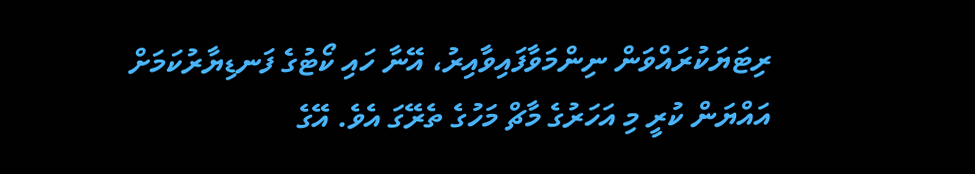ރިޓަޔަކުރައްވަން ނިންމަވާފައިވާއިރު، އޭނާ ހައި ކޯޓުގެ ފަނޑިޔާރުކަމަށް އައްޔަން ކުރީ މި އަހަރުގެ މާޗް މަހުގެ ތެރޭގަ އެވެ. އޭގެ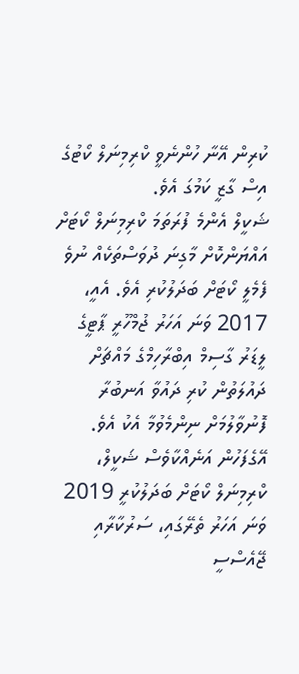ކުރިން އޭނާ ހުންނެވީ ކްރިމިނަލް ކޯޓުގެ އިސް ގާޒީ ކަމުގަ އެވެ.
ޝަކީލް އެންމެ ފުރަތަމަ ކްރިމިނަލް ކޯޓަށް އައްޔަންކޮށް މާގިނަ ދުވަސްތަކެއް ނުވެ ފެމެލީ ކޯޓަށް ބަދަލުކުރި އެވެ. އެއީ، 2017 ވަނަ އަހަރު ޖުމްހޫރީ ޕާޓީގެ ލީޑަރު ގާސިމް އިބްރާހިމްގެ މައްޗަށް ދައުލަތުން ކުރި ދައުވާ އަނބުރާ ފޮނުވާލުމަށް ނިންމެވުމާ އެކު އެވެ.
އޭގެފަހުން އަނެއްކާވެސް ޝަކީލް، ކްރިމިނަލް ކޯޓަށް ބަދަލުކުރީ 2019 ވަނަ އަހަރު ތެރޭގައި، ސަރުކާރާއި ޖޭއެސްސީ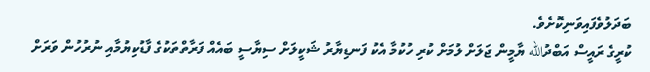ބަދަލުވެފައިވަނިކޮށެވެ.
ކުރީގެ ރައީސް އަބްދުالله ޔާމީން ޖަލަށް ލުމަށް ކުރި ހުކުމާ އެކު ފަނޑިޔާރު ޝަކީލަށް ސިޔާސީ ބައެއް ފަރާތްތަކުގެ ފާޑުކިޔުމާއި ނުރުހުން ވަރަށް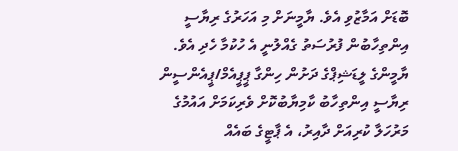ބޮޑަށް އަމާޒުވި އެވެ. ޔާމީނަށް މި އަހަރުގެ ރިޔާސީ އިންތިހާބުން ފުރުސަތު ގެއްލުނީ އެ ހުކުމާ ހެދި އެވެ.
ޔާމީންގެ ލީޑަޝިޕްގެ ދަށުން ހިންގާ ޕީޕީއެމް/ޕީއެންސީން ރިޔާސީ އިންތިހާބު ކާމިޔާބުކޮށް ވެރިކަމަށް އައުމުގެ މަރުހަލާ ކުރިއަށް ދާއިރު، އެ ޕާޓީގެ ބައެއް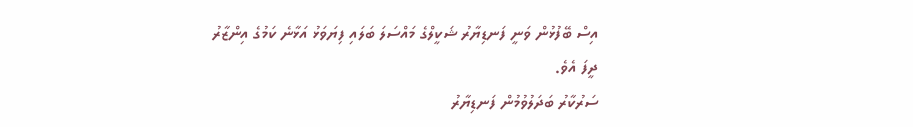އިސް ބޭފުޅުން ވަނީ ފަނޑިޔާރު ޝަކީލްގެ މައްސަލަ ބަލައި ފިޔަވަޅު އަޅާނެ ކަމުގެ އިންޒާރު ދީފަ އެވެ.
ސަރުކާރު ބަދަލުވުމުން ފަނޑިޔާރު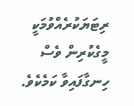ރިޓަޔަކުރެއްވުމަކީ މީގެކުރިން ވެސް ހިނގާފައިވާ ކަމެކެވެ.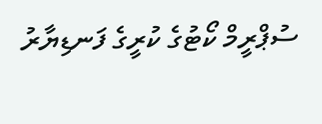ސުޕްރީމް ކޯޓުގެ ކުރީގެ ފަނޑިޔާރު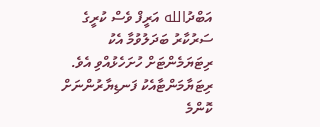އަބްދުالله އަރީފް ވެސް ކުރީގެ ސަރުކާރު ބަދަލުވުމާ އެކު ރިޓަޔަމެންޓަށް ހުށަހެޅުއްވި އެވެ.
ރިޓަޔާމަންޓާއެކު ފަނޑިޔާރުންނަށް ކޮންމެ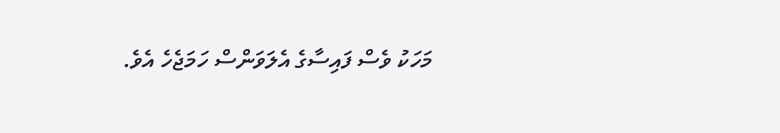މަހަކު ވެސް ފައިސާގެ އެލަވަންސް ހަމަޖެހެ އެވެ.